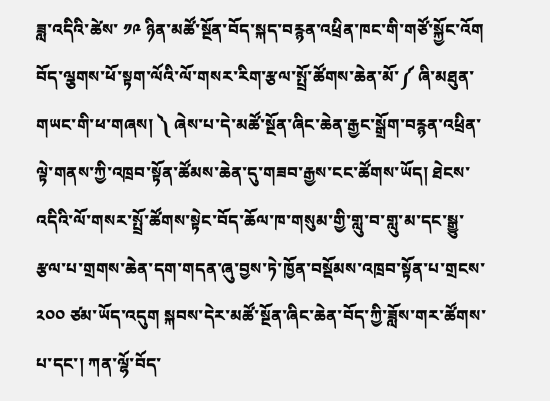ཟླ་འདིའི་ཚེས་ ༡༩ ཉིན་མཚོ་སྔོན་བོད་སྐད་བརྙན་འཕྲིན་ཁང་གི་གཙོ་སྐྱོང་འོག བོད་ལྕགས་ཕོ་སྟག་ལོའི་ལོ་གསར་རིག་རྩལ་སྤྲོ་ཚོགས་ཆེན་མོ་༼ ཞི་མཐུན་གཡང་གི་ཕ་གཞས། ༽ ཞེས་པ་དེ་མཚོ་སྔོན་ཞིང་ཆེན་རྒྱང་སྒྲོག་བརྙན་འཕྲིན་ལྟེ་གནས་ཀྱི་འཁྲབ་སྟོན་ཚོམས་ཆེན་དུ་གཟབ་རྒྱས་ངང་ཚོགས་ཡོད། ཐེངས་འདིའི་ལོ་གསར་སྤྲོ་ཚོགས་སྟེང་བོད་ཆོལ་ཁ་གསུམ་གྱི་གླུ་བ་གླུ་མ་དང་སྒྱུ་རྩལ་པ་གྲགས་ཆེན་དག་གདན་ཞུ་བྱས་ཏེ་ཁྱོན་བསྡོམས་འཁྲབ་སྟོན་པ་གྲངས་ ༢༠༠ ཙམ་ཡོད་འདུག སྐབས་དེར་མཚོ་སྔོན་ཞིང་ཆེན་བོད་ཀྱི་ཟློས་གར་ཚོགས་པ་དང་། ཀན་ལྷོ་བོད་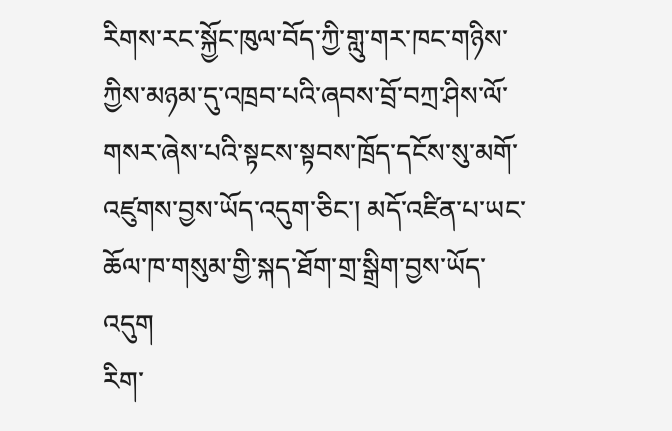རིགས་རང་སྐྱོང་ཁུལ་བོད་ཀྱི་གླུ་གར་ཁང་གཉིས་ཀྱིས་མཉམ་དུ་འཁྲབ་པའི་ཞབས་བྲོ་བཀྲ་ཤིས་ལོ་གསར་ཞེས་པའི་སྟངས་སྟབས་ཁྲོད་དངོས་སུ་མགོ་འཛུགས་བྱས་ཡོད་འདུག་ཅིང་། མདོ་འཛིན་པ་ཡང་ཆོལ་ཁ་གསུམ་གྱི་སྐད་ཐོག་གྲ་སྒྲིག་བྱས་ཡོད་འདུག
རིག་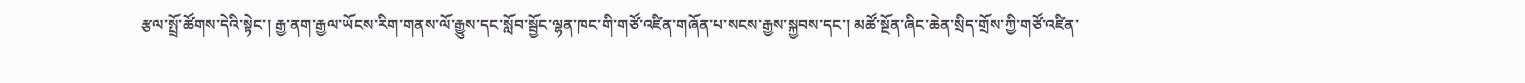རྩལ་སྤྲོ་ཚོགས་དེའི་སྟེང་། རྒྱ་ནག་རྒྱལ་ཡོངས་རིག་གནས་ལོ་རྒྱུས་དང་སློབ་སྦྱོང་ལྷན་ཁང་གི་གཙོ་འཛིན་གཞོན་པ་སངས་རྒྱས་སྐྱབས་དང་། མཚོ་སྔོན་ཞིང་ཆེན་སྲིད་གྲོས་ཀྱི་གཙོ་འཛིན་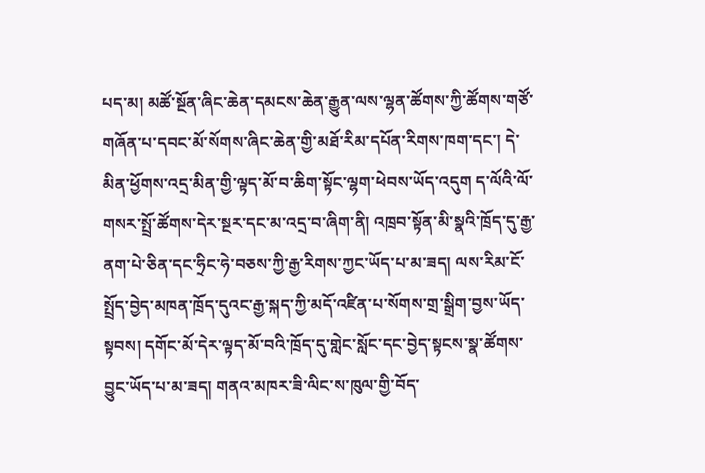པད་མ། མཚོ་སྔོན་ཞིང་ཆེན་དམངས་ཆེན་རྒྱུན་ལས་ལྷན་ཚོགས་ཀྱི་ཚོགས་གཙོ་གཞོན་པ་དབང་མོ་སོགས་ཞིང་ཆེན་གྱི་མཐོ་རིམ་དཔོན་རིགས་ཁག་དང་། དེ་མིན་ཕྱོགས་འདྲ་མིན་གྱི་ལྟད་མོ་བ་ཆིག་སྟོང་ལྷག་ཕེབས་ཡོད་འདུག ད་ལོའི་ལོ་གསར་སྤྲོ་ཚོགས་དེར་སྔར་དང་མ་འདྲ་བ་ཞིག་ནི། འཁྲབ་སྟོན་མི་སྣའི་ཁྲོད་དུ་རྒྱ་ནག་པེ་ཅིན་དང་ཧྲིང་ཧེ་བཅས་ཀྱི་རྒྱ་རིགས་ཀྱང་ཡོད་པ་མ་ཟད། ལས་རིམ་ངོ་སྤྲོད་བྱེད་མཁན་ཁྲོད་དུའང་རྒྱ་སྐད་ཀྱི་མདོ་འཛིན་པ་སོགས་གྲ་སྒྲིག་བྱས་ཡོད་སྟབས། དགོང་མོ་དེར་ལྟད་མོ་བའི་ཁྲོད་དུ་གླེང་སློང་དང་བྱེད་སྟངས་སྣ་ཚོགས་བྱུང་ཡོད་པ་མ་ཟད། གནའ་མཁར་ཟི་ལིང་ས་ཁུལ་གྱི་བོད་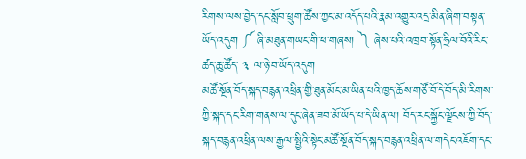རིགས་ལས་བྱེད་དང་སློབ་ཕྲུག་ཚོས་ཀྱང་མ་འདོད་པའི་རྣམ་འགྱུར་འདྲ་མིན་ཞིག་བསྟན་ཡོད་འདུག ༼ ཞི་མཐུན་གཡང་གི་ཕ་གཞས། ༽ ཞེས་པའི་འཁྲབ་སྟོན་ཧྲིལ་བོའི་རིང་ཚད་ཆུ་ཚོད་ ༣ ལ་ཉེ་བ་ཡོད་འདུག
མཚོ་སྔོན་བོད་སྐད་བརྙན་འཕྲིན་གྱི་ཐུན་མོང་མ་ཡིན་པའི་ཁྱད་ཆོས་གཙོ་བོ་དེ་བོད་མི་རིགས་ཀྱི་སྐད་དང་རིག་གནས་ལ་དུང་ཞེན་ཟབ་མོ་ཡོད་པ་དེ་ཡིན་ལ། བོད་རང་སྐྱོང་ལྗོངས་ཀྱི་བོད་སྐད་བརྙན་འཕྲིན་ལས་རྒྱལ་སྤྱིའི་སྟེང་མཚོ་སྔོན་བོད་སྐད་བརྙན་འཕྲིན་ལ་གདེང་འཇོག་དང་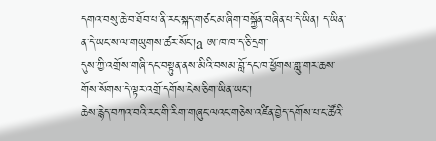དགའ་བསུ་ཆེ་བ་ཐོབ་པ་ནི་རང་སྐད་གཙང་མ་ཞིག་བསྐྱོན་བཞིན་པ་དེ་ཡིན། ད་ཡིན་ན་དེ་ཡང་ས་ལ་གཡུགས་ཚར་སོང་།a ཨ་ཁ་ཁ་ད་ཅི་དྲག་
དུས་ཀྱི་འགྲོས་གཞི་དང་བསྟུན་ནས་མིའི་བསམ་བློ་དང་ཁ་ཕྱོགས་གླུ་གར་ཆས་གོས་སོགས་དེ་ལྟར་འགྲོ་དགོས་ངེས་ཅིག་ཡིན་ཡང་།
ཆེས་རྙེད་བཀའ་བའི་རང་གི་རིག་གཞུང་ལའང་གཅེས་འཛིན་བྱེད་དགོས་པ་ང་ཚོའི་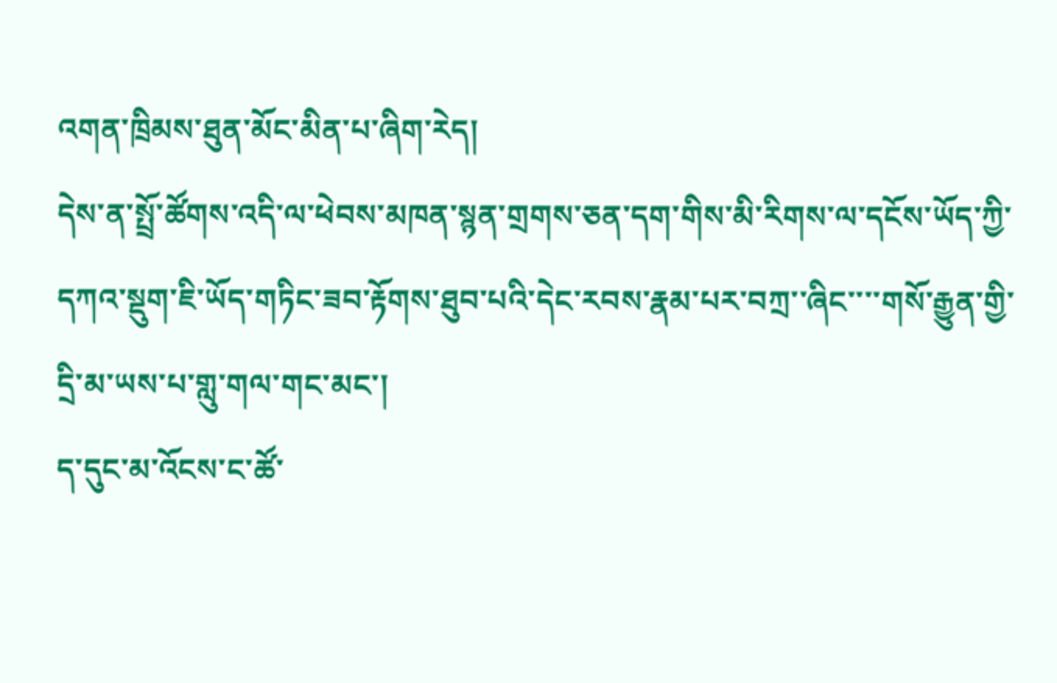འགན་ཁྲིམས་ཐུན་མོང་མིན་པ་ཞིག་རེད།
དེས་ན་སྤྲོ་ཚོགས་འདི་ལ་ཕེབས་མཁན་སྙན་གྲགས་ཅན་དག་གིས་མི་རིགས་ལ་དངོས་ཡོད་ཀྱི་དཀའ་སྡུག་ཇི་ཡོད་གཏིང་ཟབ་རྟོགས་ཐུབ་པའི་དེང་རབས་རྣམ་པར་བཀྲ་་ཞིང་་་་གསོ་རྒྱུན་གྱི་དྲི་མ་ཡས་པ་གླུ་གལ་གང་མང་།
ད་དུང་མ་འོངས་ང་ཚོ་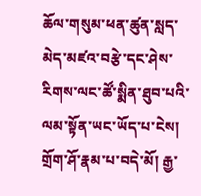ཆོལ་གསུམ་ཕན་ཚུན་སླད་མེད་མཛའ་བརྩེ་དང་ཤེས་རིགས་ལང་ཚོ་སྨིན་ཐུབ་པའི་ལམ་སྟོན་ཡང་ཡོད་པ་ངེས།
གྲོག་ཤོ་རྣམ་པ་བདེ་མོ། རྒྱ་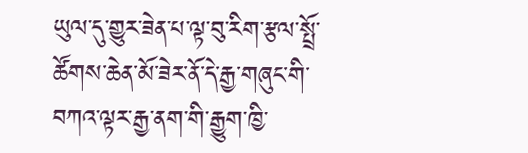ཡུལ་དུ་གྱུར་ཟེན་པ་ལྟ་བུ་རིག་རྩལ་སྤྲོ་ཚོགས་ཆེན་མོ་ཟེར་ནོ་དེ་རྒྱ་གཞུང་གི་བཀའ་ལྟར་རྒྱ་ནག་གི་རྒྱུག་ཁྱི་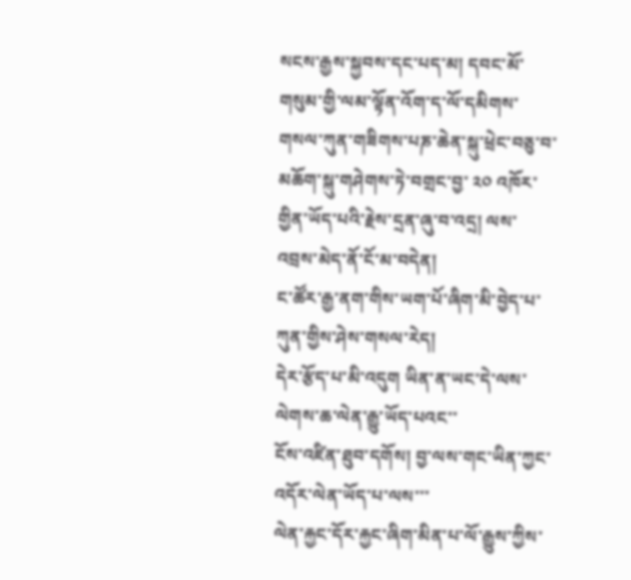སངས་རྒྱས་སྐྱབས་དང་པད་མ། དབང་མོ་གསུམ་གྱི་ལམ་ལྟོན་འོག་ད་ལོ་དམིགས་གསལ་ཀུན་གཟིགས་པཎ་ཆེན་སྐུ་ཕྲེང་བཅུ་བ་མཆོག་སྐུ་གཤེགས་ཏེ་བགྲང་བྱ་ ༢༠ འཁོར་གྱིན་ཡོད་པའི་རྗེས་དྲན་ཞུ་བ་འདྲ། ལས་འབྲས་མེད་ནོ་ངོ་མ་བདེན།
ང་ཚོར་རྒྱ་ནག་གིས་ཡག་པོ་ཞིག་མི་བྱེད་པ་ཀུན་གྱིས་ཤེས་གསལ་རེད།
དེར་རྩོད་པ་མི་འདུག ཡིན་ན་ཡང་དེ་ལས་ལེགས་ཆ་ལེན་རྒྱུ་ཡོད་པའང་་
ངོས་འཛིན་ཐུབ་དགོས། བྱ་ལས་གང་ཡིན་ཀྱང་འདོར་ལེན་ཡོད་པ་ལས་་་
ལེན་རྐྱང་དོར་རྐྱང་ཞིག་མིན་པ་ལོ་རྒྱུས་ཀྱིས་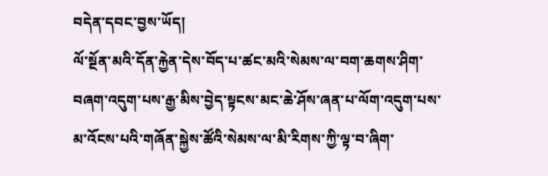བདེན་དབང་བྱས་ཡོད།
ལོ་སྔོན་མའི་དོན་རྐྱེན་དེས་བོད་པ་ཚང་མའི་སེམས་ལ་བག་ཆགས་ཤིག་བཞག་འདུག་པས་རྒྱ་མིས་བྱེད་སྟངས་མང་ཆེ་ཤོས་ཞན་པ་ལོག་འདུག་པས་མ་འོངས་པའི་གཞོན་སྐྱེས་ཚོའི་སེམས་ལ་མི་རིགས་ཀྱི་ལྟ་བ་ཞིག་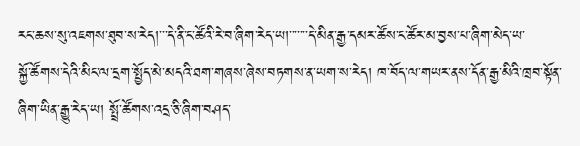རང་ཆས་སུ་འཇགས་ཐུབ་ས་རེད།་་་དེ་ནི་ང་ཚོའི་རེ་བ་ཞིག་རེད་ཡ།་་་་་་་དེ་མིན་རྒྱ་དམར་ཚོས་ང་ཚོར་མ་བྱས་པ་ཞིག་མེད་ཡ་
སྐྱོ་ཚོགས་དེའི་མིང་ལ་དྲག་སྤྱོད་མེ་མདའི་ཐག་གཞས་ཞེས་བཏགས་ན་ཡག་ས་རེད། ཁ་བོད་ལ་གཡར་ནས་དོན་རྒྱ་མིའི་ཁྲབ་སྟོན་ཞིག་ཡིན་རྒྱུ་རེད་ཡ། སྤྲོ་ཚོགས་འདྲ་ཅི་ཞིག་བཤད་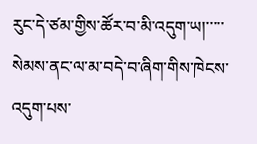རུང་དེ་ཙམ་གྱིས་ཚོར་བ་མི་འདུག་ཡ།་་་་་སེམས་ནང་ལ་མ་བདེ་བ་ཞིག་གིས་ཁེངས་འདུག་པས་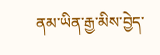ནམ་ཡིན་རྒྱ་མིས་བྱེད་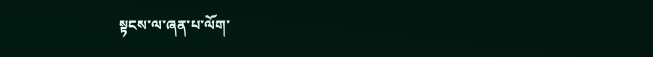སྟངས་ལ་ཞན་པ་ལོག་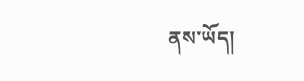ནས་ཡོད།